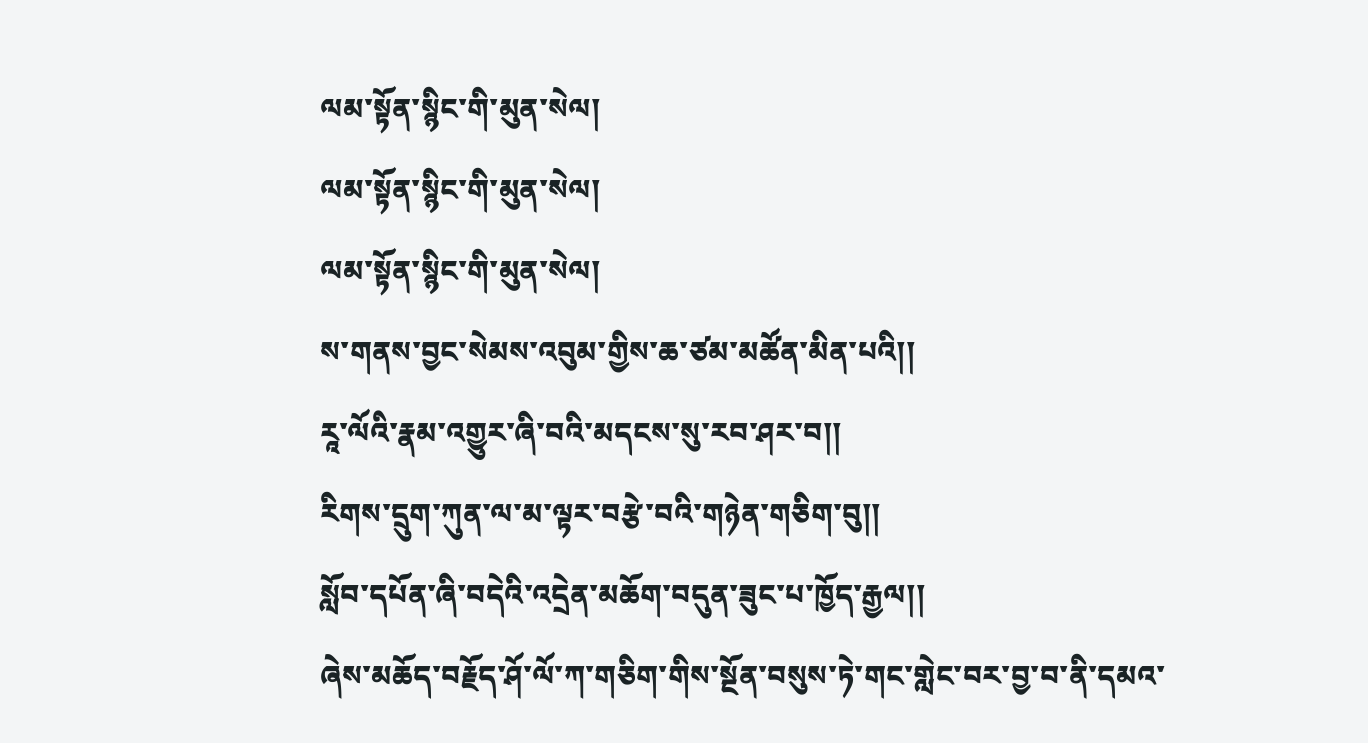ལམ་སྟོན་སྙིང་གི་མུན་སེལ།
ལམ་སྟོན་སྙིང་གི་མུན་སེལ།
ལམ་སྟོན་སྙིང་གི་མུན་སེལ།
ས་གནས་བྱང་སེམས་འབུམ་གྱིས་ཆ་ཙམ་མཚོན་མིན་པའི།།
རཱ་ལོའི་རྣམ་འགྱུར་ཞི་བའི་མདངས་སུ་རབ་ཤར་བ།།
རིགས་དྲུག་ཀུན་ལ་མ་ལྟར་བརྩེ་བའི་གཉེན་གཅིག་བུ།།
སློབ་དཔོན་ཞི་བདེའི་འདྲེན་མཆོག་བདུན་ཟུང་པ་ཁྱོད་རྒྱལ།།
ཞེས་མཆོད་བརྗོད་ཤོ་ལོ་ཀ་གཅིག་གིས་སྔོན་བསུས་ཏེ་གང་གླེང་བར་བྱ་བ་ནི་དམའ་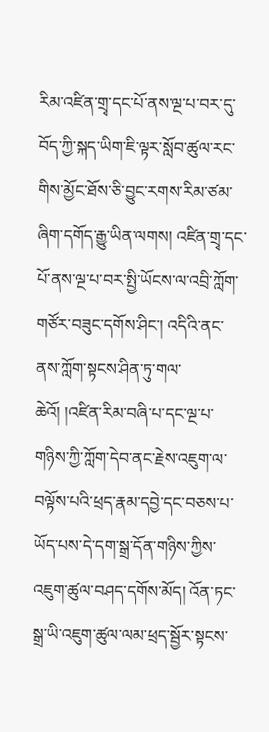རིམ་འཛིན་གྲྭ་དང་པོ་ནས་ལྔ་པ་བར་དུ་བོད་ཀྱི་སྐད་ཡིག་ཇི་ལྟར་སློབ་ཚུལ་རང་གིས་མྱོང་ཐོས་ཅི་བྱུང་རགས་རིམ་ཙམ་ཞིག་དགོད་རྒྱུ་ཡིན་ལགས། འཛིན་གྲྭ་དང་པོ་ནས་ལྔ་པ་བར་སྤྱི་ཡོངས་ལ་འབྲི་ཀློག་གཙོར་བཟུང་དགོས་ཤིང་། འདིའི་ནང་ནས་ཀློག་སྟངས་ཤིན་ཏུ་གལ་ཆེའོ། །འཛིན་རིམ་བཞི་པ་དང་ལྔ་པ་གཉིས་ཀྱི་ཀློག་དེབ་ནང་རྗེས་འཇུག་ལ་བལྟོས་པའི་ཕྲད་རྣམ་དབྱེ་དང་བཅས་པ་ཡོད་པས་དེ་དག་སྒྲ་དོན་གཉིས་ཀྱིས་འཇུག་ཚུལ་བཤད་དགོས་མོད། འོན་ཏང་སྒྲ་ཡི་འཇུག་ཚུལ་ལམ་ཕྲད་སྦྱོར་སྟངས་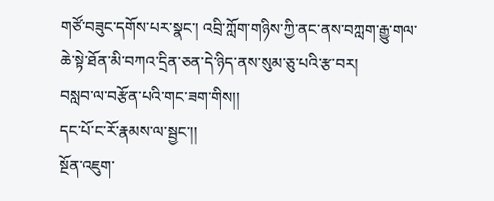གཙོ་བཟུང་དགོས་པར་སྣང་། འབྲི་ཀློག་གཉིས་ཀྱི་ནང་ནས་བཀླག་རྒྱུ་གལ་ཆེ་སྟེ་ཐོན་མི་བཀའ་དྲིན་ཅན་དེ་ཉིད་ནས་སུམ་ཅུ་པའི་རྩ་བར།
བསླབ་ལ་བརྩོན་པའི་གང་ཟག་གིས།།
དང་པོ་ང་རོ་རྣམས་ལ་སྦྱང་།།
སྔོན་འཇུག་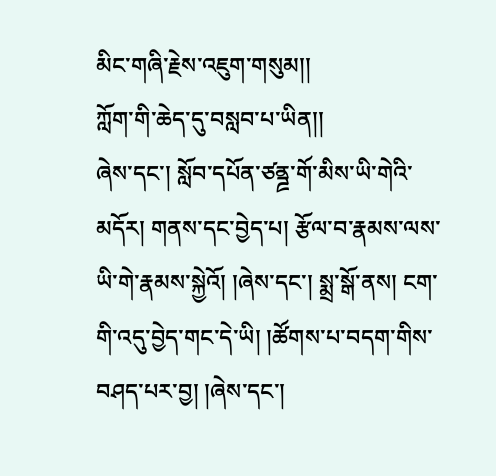མིང་གཞི་རྗེས་འཇུག་གསུམ།།
ཀློག་གི་ཆེད་དུ་བསླབ་པ་ཡིན།།
ཞེས་དང་། སློབ་དཔོན་ཙནྜྲ་གོ་མིས་ཡི་གེའི་མདོར། གནས་དང་བྱེད་པ། རྩོལ་བ་རྣམས་ལས་ཡི་གེ་རྣམས་སྐྱེའོ། །ཞེས་དང་། སྨྲ་སྒོ་ནས། ངག་གི་འདུ་བྱེད་གང་དེ་ཡི། །ཚོགས་པ་བདག་གིས་བཤད་པར་བྱ། །ཞེས་དང་།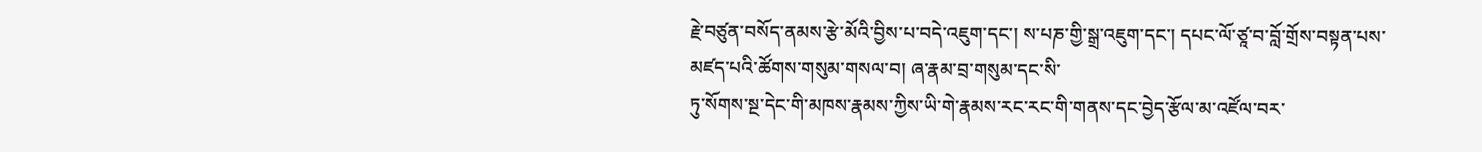རྗེ་བཙུན་བསོད་ནམས་རྩེ་མོའི་བྱིས་པ་བདེ་འཇུག་དང་། ས་པཎ་གྱི་སྒྲ་འཇུག་དང་། དཔང་ལོ་ཙཱ་བ་བློ་གྲོས་བསྟན་པས་མཛད་པའི་ཚོགས་གསུམ་གསལ་བ། ཞ་རྣམ་བྲ་གསུམ་དང་སི་
ཏུ་སོགས་སྔ་དེང་གི་མཁས་རྣམས་ཀྱིས་ཡི་གེ་རྣམས་རང་རང་གི་གནས་དང་བྱེད་རྩོལ་མ་འཛོལ་བར་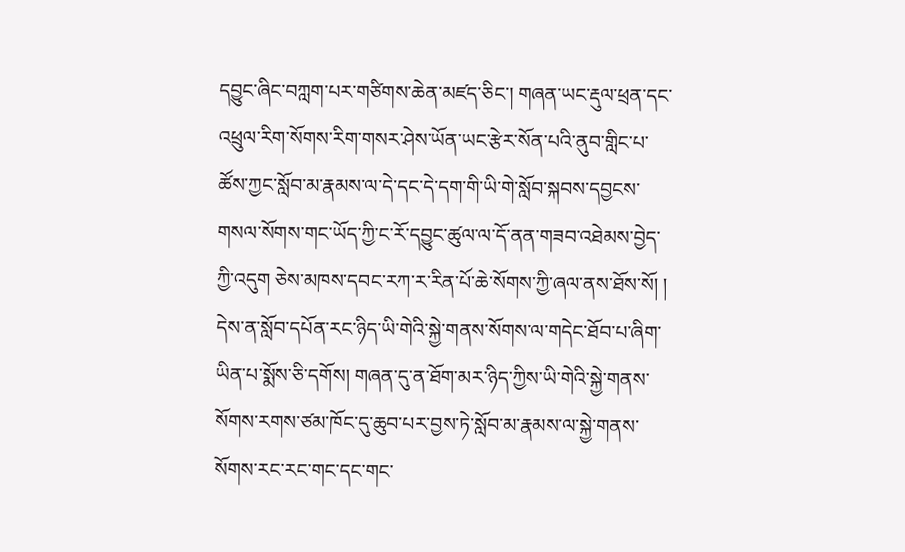དབྱུང་ཞིང་བཀླག་པར་གཙིགས་ཆེན་མཛད་ཅིང་། གཞན་ཡང་རྡུལ་ཕྲན་དང་འཕྲུལ་རིག་སོགས་རིག་གསར་ཤེས་ཡོན་ཡང་རྩེར་སོན་པའི་ནུབ་གླིང་པ་ཚོས་ཀྱང་སློབ་མ་རྣམས་ལ་དེ་དང་དེ་དག་གི་ཡི་གེ་སློབ་སྐབས་དབྱངས་གསལ་སོགས་གང་ཡོད་ཀྱི་ང་རོ་དབྱུང་ཚུལ་ལ་དོ་ནན་གཟབ་འཐེམས་བྱེད་ཀྱི་འདུག ཅེས་མཁས་དབང་རཀ་ར་རིན་པོ་ཆེ་སོགས་ཀྱི་ཞལ་ནས་ཐོས་སོ། །
དེས་ན་སློབ་དཔོན་རང་ཉིད་ཡི་གེའི་སྐྱེ་གནས་སོགས་ལ་གདེང་ཐོབ་པ་ཞིག་ཡིན་པ་སྨོས་ཅི་དགོས། གཞན་དུ་ན་ཐོག་མར་ཉིད་ཀྱིས་ཡི་གེའི་སྐྱེ་གནས་སོགས་རགས་ཙམ་ཁོང་དུ་ཆུབ་པར་བྱས་ཏེ་སློབ་མ་རྣམས་ལ་སྐྱེ་གནས་སོགས་རང་རང་གང་དང་གང་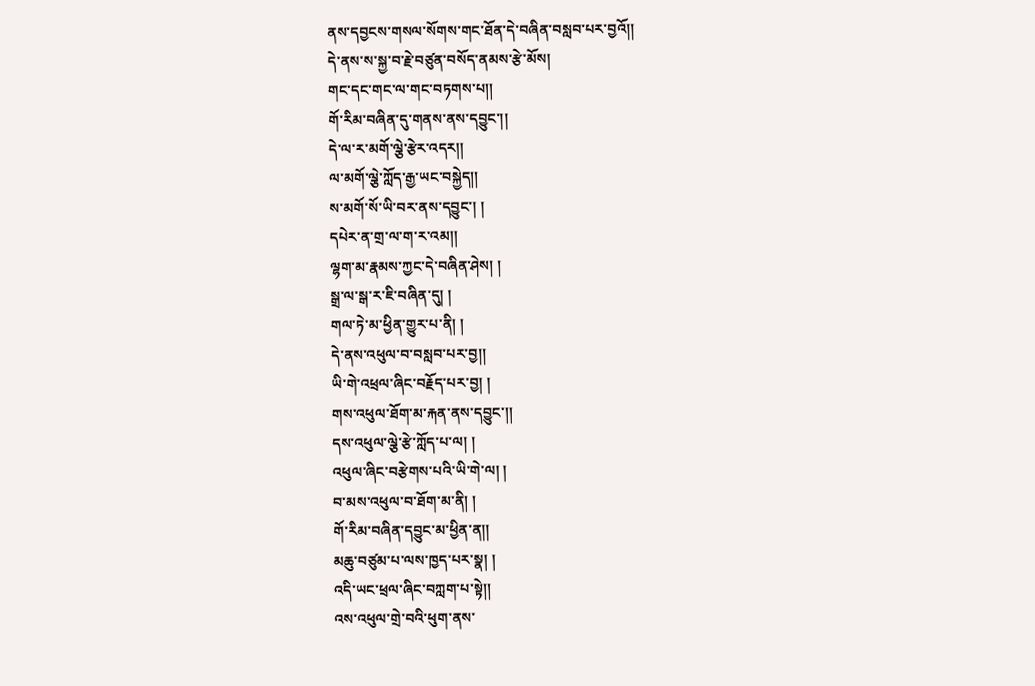ནས་དབྱངས་གསལ་སོགས་གང་ཐོན་དེ་བཞིན་བསླབ་པར་བྱའོ།།
དེ་ནས་ས་སྐྱ་བ་རྗེ་བཙུན་བསོད་ནམས་རྩེ་མོས།
གང་དང་གང་ལ་གང་བཏགས་པ།།
གོ་རིམ་བཞིན་དུ་གནས་ནས་དབྱུང་།།
དེ་ལ་ར་མགོ་ལྕེ་རྩེར་འདར།།
ལ་མགོ་ལྕེ་ཀློད་རྒྱ་ཡང་བསྐྱེད།།
ས་མགོ་སོ་ཡི་བར་ནས་དབྱུང་། །
དཔེར་ན་གྲ་ལ་ག་ར་འམ།།
ལྷག་མ་རྣམས་ཀྱང་དེ་བཞིན་ཤེས། །
སྒྲ་ལ་སྒ་ར་ཇི་བཞིན་དུ། །
གལ་ཏེ་མ་ཕྱིན་གྱུར་པ་ནི། །
དེ་ནས་འཕུལ་བ་བསླབ་པར་བྱ།།
ཡི་གེ་འཕྲལ་ཞིང་བརྗོད་པར་བྱ། །
གས་འཕུལ་ཐོག་མ་རྐན་ནས་དབྱུང་།།
དས་འཕུལ་ལྕེ་རྩེ་ཀློད་པ་ལ། །
འཕུལ་ཞིང་བརྩེགས་པའི་ཡི་གེ་ལ། །
བ་མས་འཕུལ་བ་ཐོག་མ་ནི། །
གོ་རིམ་བཞིན་དབྱུང་མ་ཕྱིན་ན།།
མཆུ་བཙུམ་པ་ལས་ཁྱད་པར་སྣ། །
འདི་ཡང་ཕྲལ་ཞིང་བཀླག་པ་སྟེ།།
འས་འཕུལ་གྲེ་བའི་ཕུག་ནས་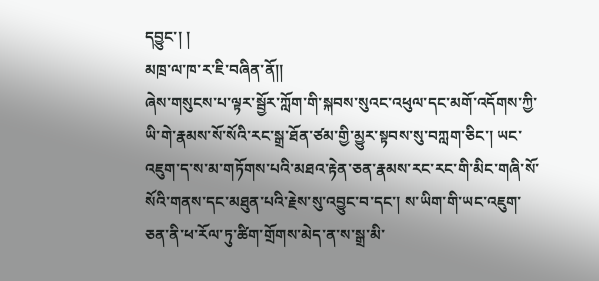དབྱུང་། །
མཁྲ་ལ་ཁ་ར་ཇི་བཞིན་ནོ།།
ཞེས་གསུངས་པ་ལྟར་སྦྱོར་ཀློག་གི་སྐབས་སུའང་འཕུལ་དང་མགོ་འདོགས་ཀྱི་ཡི་གེ་རྣམས་སོ་སོའི་རང་སྒྲ་ཐོན་ཙམ་གྱི་མྱུར་སྟབས་སུ་བཀླག་ཅིང་། ཡང་འཇུག་ད་ས་མ་གཏོགས་པའི་མཐའ་རྟེན་ཅན་རྣམས་རང་རང་གི་མིང་གཞི་སོ་སོའི་གནས་དང་མཐུན་པའི་རྗེས་སུ་འབྱུང་བ་དང་། ས་ཡིག་གི་ཡང་འཇུག་ཅན་ནི་ཕ་རོལ་ཏུ་ཚིག་གྲོགས་མེད་ན་ས་སྒྲ་མི་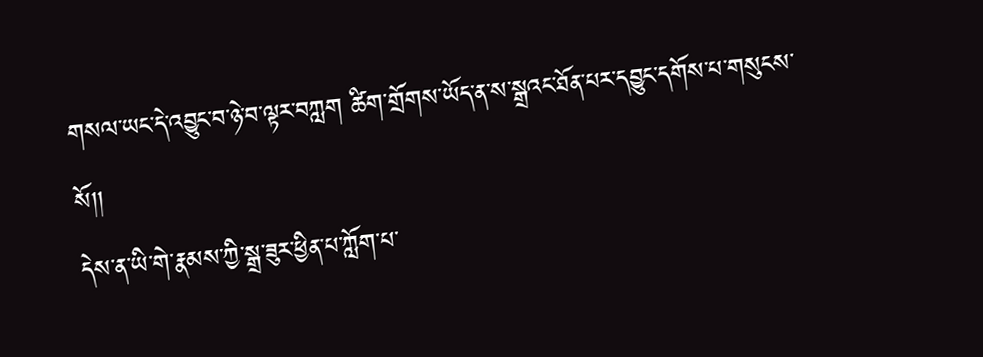གསལ་ཡང་དེ་འབྱུང་བ་ཉེ་བ་ལྟར་བཀླག ཚིག་གྲོགས་ཡོད་ན་ས་སྒྲའང་ཐོན་པར་དབྱུང་དགོས་པ་གསུངས་སོ།།
དེས་ན་ཡི་གེ་རྣམས་ཀྱི་སྒྲ་ཟུར་ཕྱིན་པ་ཀློག་པ་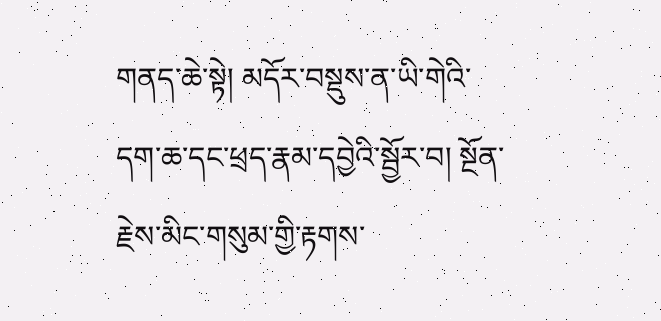གནད་ཆེ་སྟེ། མདོར་བསྡུས་ན་ཡི་གེའི་དག་ཆ་དང་ཕྲད་རྣམ་དབྱེའི་སྦྱོར་བ། སྔོན་རྗེས་མིང་གསུམ་གྱི་རྟགས་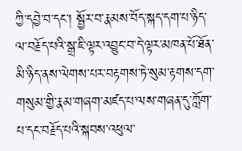ཀྱི་དབྱེ་བ་དང་། སྦྱོར་བ་རྣམས་བོད་སྐད་དག་པ་ཉིད་ལ་བརྗོད་པའི་སྒྲ་ཇི་ལྟར་འབྱུང་བ་དེ་ལྟར་མཁན་པོ་ཐོན་མི་ཉིད་ནས་ལེགས་པར་བརྟགས་ཏེ་སུམ་རྟགས་དག་གསུམ་གྱི་རྣམ་གཞག་མཛད་པ་ལས་གཞན་དུ་ཀློག་པ་དང་བརྗོད་པའི་སྐབས་འཕུལ་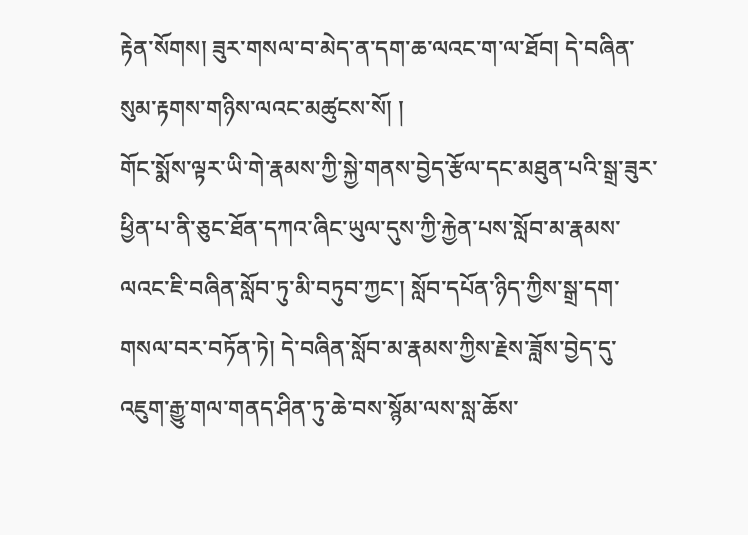རྟེན་སོགས། ཟུར་གསལ་བ་མེད་ན་དག་ཆ་ལའང་ག་ལ་ཐོབ། དེ་བཞིན་སུམ་རྟགས་གཉིས་ལའང་མཚུངས་སོ། །
གོང་སྨོས་ལྟར་ཡི་གེ་རྣམས་ཀྱི་སྐྱེ་གནས་བྱེད་རྩོལ་དང་མཐུན་པའི་སྒྲ་ཟུར་ཕྱིན་པ་ནི་ཅུང་ཐོན་དཀའ་ཞིང་ཡུལ་དུས་ཀྱི་རྐྱེན་པས་སློབ་མ་རྣམས་ལའང་ཇི་བཞིན་སློབ་ཏུ་མི་བཏུབ་ཀྱང་། སློབ་དཔོན་ཉིད་ཀྱིས་སྒྲ་དག་གསལ་བར་བཏོན་ཏེ། དེ་བཞིན་སློབ་མ་རྣམས་ཀྱིས་རྗེས་ཟློས་བྱེད་དུ་འཇུག་རྒྱུ་གལ་གནད་ཤིན་ཏུ་ཆེ་བས་སྙོམ་ལས་སླ་ཆོས་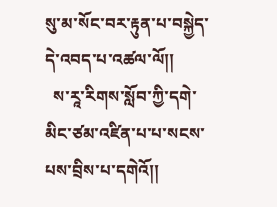སུ་མ་སོང་བར་རྟུན་པ་བསྐྱེད་དེ་འབད་པ་འཚལ་ལོ།།
  ས་རཱ་རིགས་སློབ་ཀྱི་དགེ་མིང་ཙམ་འཛིན་པ་པ་སངས་པས་བྲིས་པ་དགེའོ།།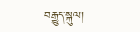བརྒྱུད་སྐུལ།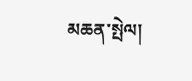མཆན་སྤེལ།